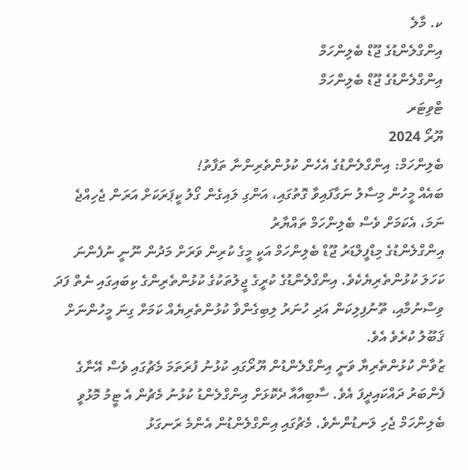ކ. މާލެ
އިންގްލެންޑުގެ ޖޫޑް ބެލިންހަމް
އިންގްލެންޑުގެ ޖޫޑް ބެލިންހަމް
ޓްވިޓަރ
ޔޫރޯ 2024
ބެލިންހަމް: އިންގްލެންޑުގެ އެހެން ކުޅުންތެރިންނާ ތަފާތު!
ބައެއް މީހުން މިސާލު ނަގާފައިވާ ގޮތުގައި، އަންގި ލައިގެން ގޯލު ކީޕަރަކަށް އަރަން ޖެހިއްޖެ ނަމަ، އެކަމަށް ވެސް ބެލިންހަމް ތައްޔާރު
އިންގްލެންޑުގެ މިޑްފީލްޑަރު ޖޫޑް ބެލިންހަމް އަކީ މީގެ ކުރިން ވަރަށް މަދުން ނޫނީ ނުފެންނަ ކަހަލަ ކުޅުންތެރިޔެކެވެ. އިންގްލެންޑުގެ ކުރީގެ ޖީލުތަކުގެ ކުޅުންތެރިންގެ ކިބައިގައި ނެތް ފަދަ ވިސްނުމާއި، ތޫނުފިލިކަން އަދި ހުނަރު ލިބިގެންވާ ކުޅުންތެރިޔެއް ކަމަށް ގިނަ މީހުންނަށް ޤަބޫލު ކުރެވެ އެވެ.
ޒުވާން ކުޅުންތެރިޔާ ވަނީ އިންގްލެންޑުން ޔޫރޯގައި ކުޅުނު ފުރަތަމަ މެޗުގައި ވެސް އޭނާގެ ފެންބަރު ދައްކައިދީފަ އެވެ. ސާބިއާއާ ދެކޮޅަށް އިންގްލެންޑު ކުޅުނު މެޗުން އެ ޓީމު މޮޅުވީ ބެލިންހަމް ޖެހި ލަނޑުންނެވެ. މެޗުގައި އިންގްލެންޑުން އެންމެ ރަނގަޅު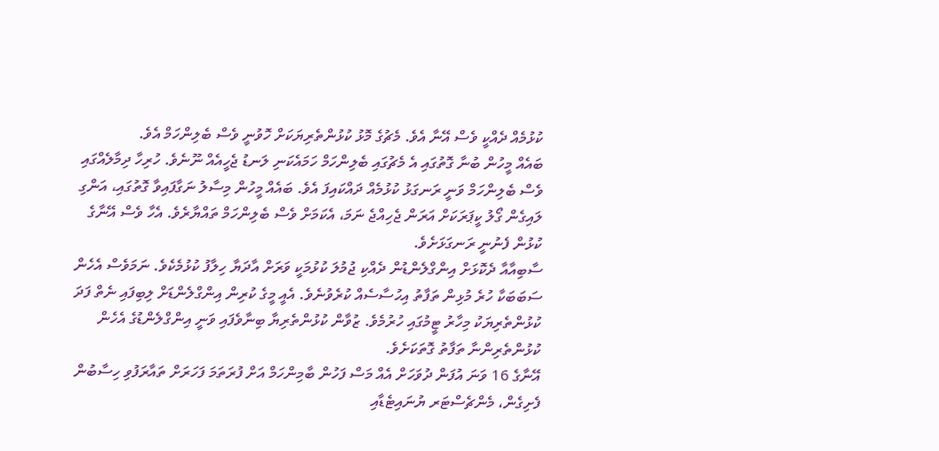ކުޅުމެއް ދެއްކީ ވެސް އޭނާ އެވެ. މެޗުގެ މޮޅު ކުޅުންތެރިޔަކަށް ހޮވުނީ ވެސް ބެލިންހަމް އެވެ.
ބައެއް މީހުން ބުނާ ގޮތުގައި އެ މެޗުގައި ބެލިންހަމް ހަމައެކަނި ލަނޑު ޖެހީއެއް ނޫނެވެ. ހުރިހާ ދިމާލެއްގައި ވެސް ބެލިންހަމް ވަނީ ރަނގަޅު ކުޅުމެއް ދައްކައިފަ އެވެ. ބައެއް މީހުން މިސާލު ނަގާފައިވާ ގޮތުގައި، އަންގި ލައިގެން ގޯލު ކީޕަރަކަށް އަރަން ޖެހިއްޖެ ނަމަ، އެކަމަށް ވެސް ބެލިންހަމް ތައްޔާރެވެ. އެހާ ވެސް އޭނާގެ ކުޅުން ފެނުނީ ރަނގަޅަށެވެ.
ސާބިއާއާ ދެކޮޅަށް އިންގްލެންޑުން ދެއްކި ޖުމުލަ ކުޅުމަކީ ވަރަށް އާދަޔާ ހިލާފު ކުޅުމެކެވެ. ނަމަވެސް އެހެން ސަބަބަކާ ހުރެ މުޅިން ތަފާތު އިހުސާސެއް ކުރެވުނެވެ. އެއީ މީގެ ކުރިން އިންގްލެންޑަށް ލިބިފައި ނެތް ފަދަ ކުޅުންތެރިޔަކު މިހާރު ޓީމުގައި ހުރުމެވެ. ޒުވާން ކުޅުންތެރިޔާ ބިނާވެފައި ވަނީ އިންގްލެންޑުގެ އެހެން ކުޅުންތެރިންނާ ތަފާތު ގޮތަކަށެވެ.
އޭނާގެ 16 ވަނަ އުފަން ދުވަހަށް އެއް މަސް ފަހުން ބާމިންހަމް އަށް ފުރަތަމަ ފަހަރަށް ތައާރަފުވި ހިސާބުން ފެށިގެން، މެންޗެސްޓަރ ޔުނައިޓެޑާއި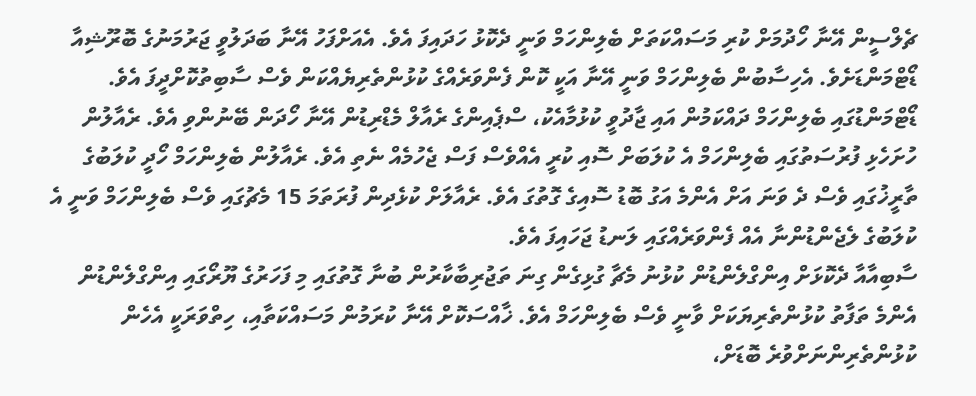ޗެލްސީން އޭނާ ހޯދުމަށް ކުރި މަސައްކަތަށް ބެލިންހަމް ވަނީ ދެކޮޅު ހަދައިފަ އެވެ. އެއަށްފަހު އޭނާ ބަދަލުވީ ޖަރުމަނުގެ ބޮރޫޝިއާ ޑޯޓްމަންޑަށެވެ. އެހިސާބުން ބެލިންހަމް ވަނީ އޭނާ އަކީ ކޮން ފެންވަރެއްގެ ކުޅުންތެރިޔެއްކަން ވެސް ސާބިތުކޮށްދީފަ އެވެ.
ޑޯޓްމަންޑުގައި ބެލިންހަމް ދައްކަމުން އައި ޖާދުވީ ކުޅުމާއެކު، ސްޕެއިންގެ ރެއާލް މެޑްރިޑުން އޭނާ ހޯދަން ބޭނުންވި އެވެ. ރެއާލުން ހުށަހެޅި ފުރުސަތުގައި ބެލިންހަމް އެ ކުލަބަށް ސޮއި ކުރީ އެއްވެސް ފަސް ޖެހުމެއް ނެތި އެވެ. ރެއާލުން ބެލިންހަމް ހޯދީ ކުލަބުގެ ތާރީޚުގައި ވެސް ދެ ވަނަ އަށް އެންމެ އަގު ބޮޑު ސޮއިގެ ގޮތުގަ އެވެ. ރެއާލަށް ކުޅެދިން ފުރަތަމަ 15 މެޗުގައި ވެސް ބެލިންހަމް ވަނީ އެ ކުލަބުގެ ލެޖެންޑުންނާ އެއް ފެންވަރެއްގައި ލަނޑު ޖަހައިފަ އެވެ.
ސާބިއާއާ ދެކޮޅަށް އިންގްލެންޑުން ކުޅުނު މެޗާ ގުޅިގެން ގިނަ ތަޖުރިބާކާރުން ބުނާ ގޮތުގައި މި ފަހަރުގެ ޔޫރޯގައި އިންގްލެންޑުން އެންމެ ތަފާތު ކުޅުންތެރިޔަކަށް ވާނީ ވެސް ބެލިންހަމް އެވެ. ޚާއްސަކޮށް އޭނާ ކުރަމުން މަސައްކަތާއި، ހިތްވަރަކީ އެހެން ކުޅުންތެރިންނަށްވުރެ ބޮޑަށް،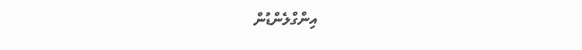އިންގްލެންޑުން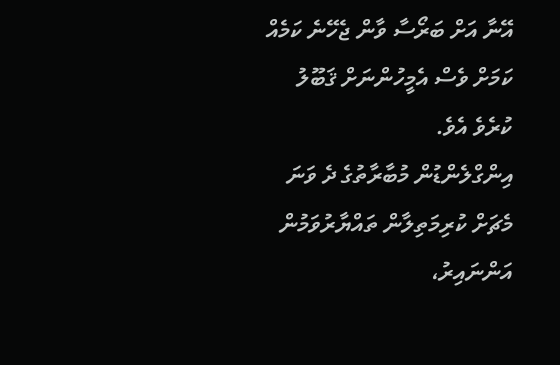އޭނާ އަށް ބަރޯސާ ވާން ޖެހޭނެ ކަމެއް ކަމަށް ވެސް އެމީހުންނަށް ޤަބޫލު ކުރެވެ އެވެ.
އިންގްލެންޑުން މުބާރާތުގެ ދެ ވަނަ މެޗަށް ކުރިމަތިލާން ތައްޔާރުވަމުން އަންނައިރު،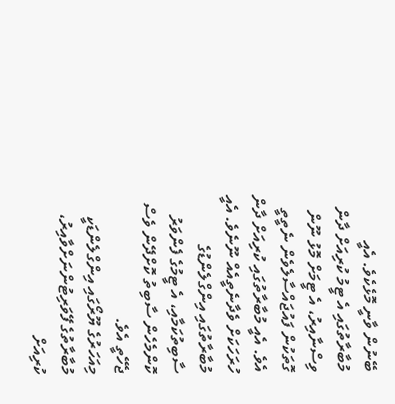ބޭނުން ވާނީ މޮޅެކެވެ. އެއީ މުބާރާތުގައި އެ ޓީމު ކުރިއަށް ދާން ވިސްނާއިރު، އެ ޓީމަށް މޮޅު ނޫން ގޮތަކުން ފައުޖައްސާލެވެން ނެތީތީ އެވެ. އެއީ މުބާރާތުގައި ކުރިއަށް ދާން ހުރަހަކަށް ވެދާނެތީއެއް ނޫނެވެ. އެއީ މުބާރާތުގައި އިންގްލެންޑުގެ ސާބިތުކަމާއި، އެ ޓީމުގެ ފެންވަރު ކޮންމެހެން ސާބިތު ކޮށްދޭން ވެސް ޖެހޭތީ އެވެ.
މިއަހަރުގެ ޔޫރޯގައި އިންގްލެންޑަކީ މުބާރާތުގެ ފޭވަރިޓުންނަށްވާއިރު، ކުރިއަށް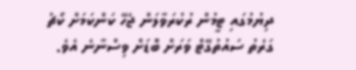ދިޔުމުގައި ޓީމުން ރުކުރަވާލަން ޖެހޭ ކަންކަމަށް ކޯޗު ގަރެތު ސައުތުގޭޓް ވަރަށް ބޮޑަށް ވިސްނާނެ އެވެ.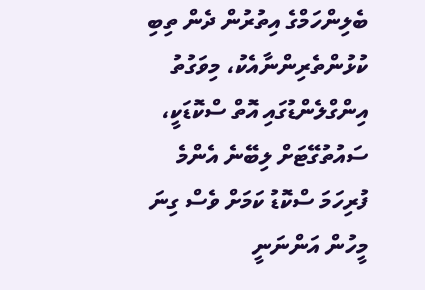ބެލިންހަމްގެ އިތުރުން ދެން ތިބި ކުޅުންތެރިންނާއެކު، މިވަގުތު އިންގްލެންޑުގައި އޮތް ސްކޮޑަކީ، ސައުތުގޭޓަށް ލިބޭނެ އެންމެ ފުރިހަމަ ސްކޮޑު ކަމަށް ވެސް ގިނަ މީހުން އަންނަނީ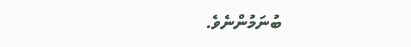ބުނަމުންނެވެ.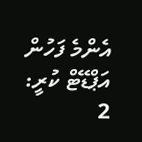އެންމެ ފަހުން އަޕްޑޭޓް ކުރީ: 2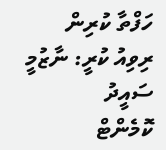ހަފްތާ ކުރިން
ރިވިއު ކުރީ: ނާޒުމީ ސައީދު
ކޮމެންޓް